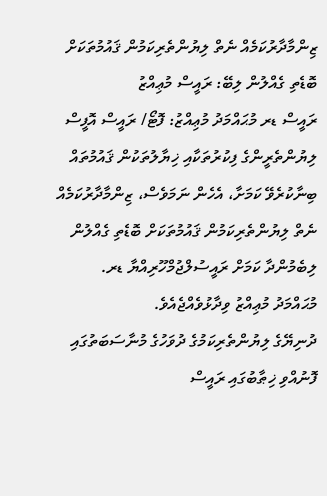ޒިންމާދާރުކަމެއް ނެތް ލިޔުންތެރިކަމުން ޤައުމުތަކަށް ބޮޑެތި ގެއްލުން ލިބޭ: ރައީސް މުޢިއްޒު
ރައީސް ޑރ މުޙައްމަދު މުޢިއްޒު: ފޮޓޯ/ ރައީސް އޮފީސް
ލިޔުންތެރީންގެ ފިކުރުތަކާއި ޚިޔާލުތަކުން ޤައުމުތައް ބިނާކުރެވޭ ކަމަށާ، އެހެން ނަމަވެސް، ޒިންމާދާރުކަމެއް ނެތް ލިޔުންތެރިކަމުން ޤައުމުތަކަށް ބޮޑެތި ގެއްލުން ލިބެމުންދާ ކަމަށް ރައީސުލްޖުމްހޫރިއްޔާ ޑރ. މުޙައްމަދު މުޢިއްޒު ވިދާޅުވެއްޖެއެވެ.
ދުނިޔޭގެ ލިޔުންތެރިކަމުގެ ދުވަހުގެ މުނާސަބަތުގައި ފޮނުއްވި ޚިޠާބުގައި ރައީސް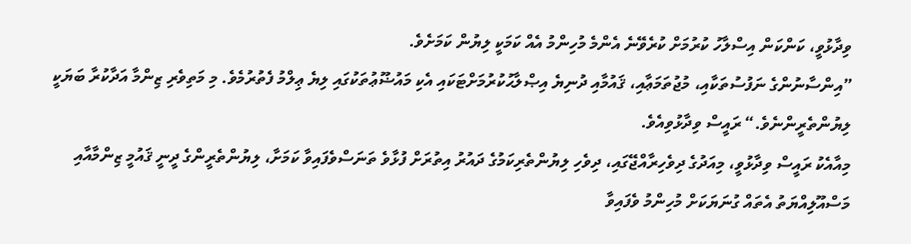ވިދާޅުވީ، ކަންކަން އިސްލާހު ކުރުމަށް ކުރެވޭނެ އެންމެ މުހިންމު އެއް ކަމަކީ ލިޔުން ކަމަށެވެ.
”އިންސާނުންގެ ނަފުސުތަކާއި، މުޖުތަމަޢާއި، ޤައުމާއި ދުނިޔެ އިޞްލާޙުކުރުމަށްޓަކައި އެކި މައުޟޫޢުތަކުގައި ލިޔެ ޢިލްމު ފެތުރުމެވެ. މި މަތިވެރި ޒިންމާ އަދާކުރާ ބަޔަކީ ލިޔުންތެރީންނެވެ.“ ރައީސް ވިދާޅުވިއެވެ.
މިއާއެކު ރައީސް ވިދާޅުވީ، މިއަދުގެ ދިވެހިރާއްޖޭގައި، ދިވެހި ލިޔުންތެރިކަމުގެ ދައުރު އިތުރަށް ފުޅާވެ ތަނަސްވެފައިވާ ކަމަށާ، ލިޔުންތެރީންގެ ދީނީ ޤައުމީ ޒިންމާއާއި މަސްއޫލިއްޔަތު އެތައް ގުނަޔަކަށް މުހިންމު ވެފައިވާ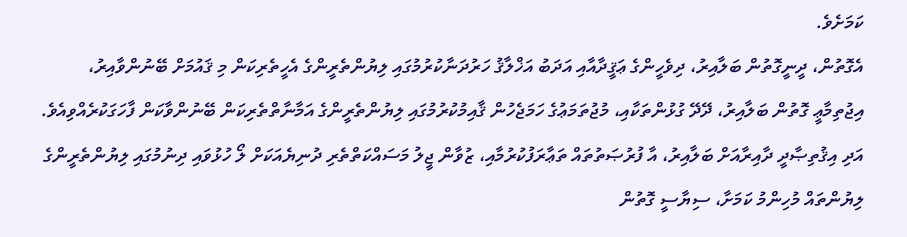ކަމަށެވެ.
އެގޮތުން، ދީނީގޮތުން ބަލާއިރު، ދިވެހީންގެ ޢަޤީދާއާއި އަދަބު އަޚްލާޤު ހަރުދަނާކުރުމުގައި ލިޔުންތެރީންގެ އެހީތެރިކަން މި ޤައުމަށް ބޭނުންވާއިރު، އިޖުތިމާޢީ ގޮތުން ބަލާއިރު، ދޭދޭ ގުޅުންތަކާއި، މުޖުތަމަޢުގެ ހަމަޖެހުން ޤާއިމުކުރުމުގައި ލިޔުންތެރީންގެ އަމާނާތްތެރިކަން ބޭނުންވާކަން ފާހަގަކުރެއްވިއެވެ. އަދި އިޤުތިޞާދީ ދާއިރާއަށް ބަލާއިރު، އާ ފުރުޞަތުތައް ތަޢާރަފުކުރުމާއި، ޒުވާން ޖީލު މަސައްކަތްތެރި ދުނިޔެއަކަށް ލޯ ހުޅުވައި ދިނުމުގައި ލިޔުންތެރީންގެ ލިޔުންތައް މުހިންމު ކަމަށާ، ސިޔާސީ ގޮތުން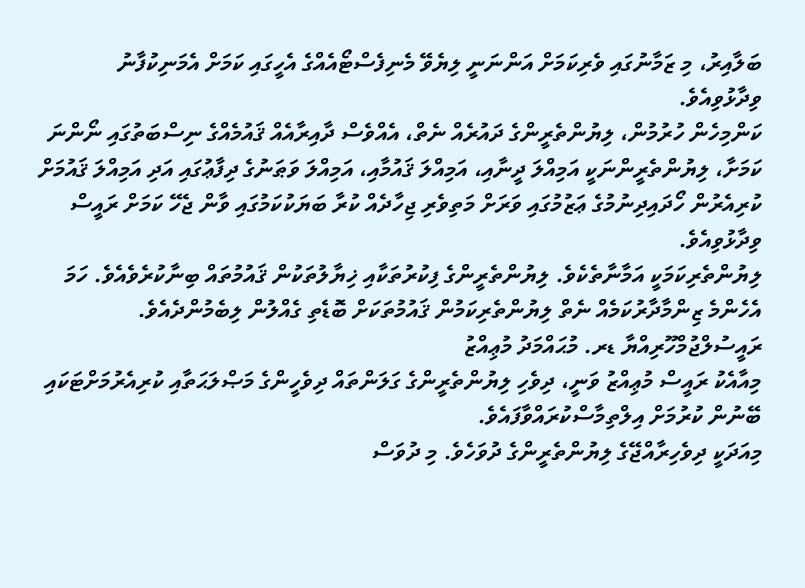ބަލާއިރު، މި ޒަމާނުގައި ވެރިކަމަށް އަންނަނީ ލިޔެވޭ މެނިފެސްޓޯއެއްގެ އެހީގައި ކަމަށް އެމަނިކުފާނު ވިދާޅުވިއެވެ.
ކަންމިހެން ހުރުމުން، ލިޔުންތެރީންގެ ދައުރެއް ނެތް، އެއްވެސް ދާއިރާއެއް ޤައުމެއްގެ ނިސްބަތުގައި ނޯންނަ ކަމަށާ، ލިޔުންތެރީންނަކީ އަމިއްލަ ދީނާއި، އަމިއްލަ ޤައުމާއި، އަމިއްލަ ވަޠަނުގެ ދިފާޢުގައި އަދި އަމިއްލަ ޤައުމަށް ކުރިއެރުން ހޯދައިދިނުމުގެ ޢަޒުމުގައި ވަރަށް މަތިވެރި ޖިހާދެއް ކުރާ ބަޔަކުކަމުގައި ވާން ޖެހޭ ކަމަށް ރައީސް ވިދާޅުވިއެވެ.
ލިޔުންތެރިކަމަކީ އަމާނާތެކެވެ. ލިޔުންތެރީންގެ ފިކުރުތަކާއި ޚިޔާލުތަކުން ޤައުމުތައް ބިނާކުރެވެއެވެ. ހަމަ އެހެންމެ ޒިންމާދާރުކަމެއް ނެތް ލިޔުންތެރިކަމުން ޤައުމުތަކަށް ބޮޑެތި ގެއްލުން ލިބެމުންދެއެވެ.
ރައީސުލްޖުމްހޫރިއްޔާ ޑރ. މުޙައްމަދު މުޢިއްޒު
މިއާއެކު ރައީސް މުޢިއްޒު ވަނީ، ދިވެހި ލިޔުންތެރީންގެ ގަލަންތައް ދިވެހީންގެ މަޞްލަޙަތާއި ކުރިއެރުމަށްޓަކައި ބޭނުން ކުރުމަށް އިލްތިމާސްކުރައްވާފައެވެ.
މިއަދަކީ ދިވެހިރާއްޖޭގެ ލިޔުންތެރީންގެ ދުވަހެވެ. މި ދުވަސް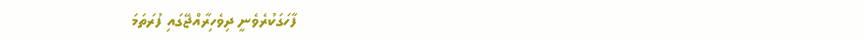ފާހަގަކުރެވެނީ ދިވެހިރާއްޖޭގައި ފުރަތަމަ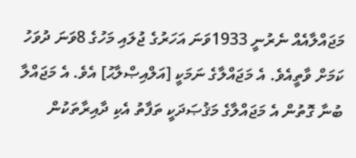މަޖައްލާއެއް ނެރުނީ 1933ވަނަ އަހަރުގެ ޖުލައި މަހުގެ 8ވަނަ ދުވަހު ކަމަށް ވާތީއެވެ. އެ މަޖައްލާގެ ނަމަކީ [އަލްއިޞްލާޙު] އެވެ. އެ މަޖައްލާ ބުނާ ގޮތުން އެ މަޖައްލާގެ މަޤުޞަދަކީ ތަފާތު އެކި ދާއިރާތަކުން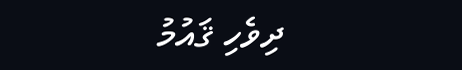ދިވެހި ޤައުމު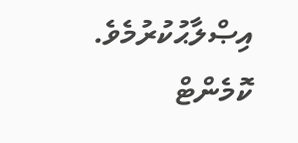އިޞްލާޙުކުރުމެވެ.
ކޮމެންޓް